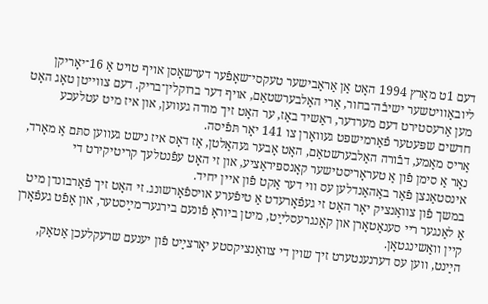דעם 1ט מאַרץ 1994 האָט אַן אַראַבישער טעקסי־שאָפֿער דערשאָסן אויף טויט אַ 16־יאָריקן ליובאַוויטשער ישיבֿה־בחור, אַרי האַלבערשטאַם, אויף דער ברוקלין־בריק. דעם צווייטן טאָג האָט מען אַרעסטירט דעם מערדער, ראַשיד באַז, ער האָט זיך מודה געווען, און איז מיט עטלעכע חדשים שפּעטער פֿאַרמישפּט געוואָרן צו 141 יאָר תּפֿיסה.
אַריס מאַמע, דבֿורה האַלבערשטאַם, האָט אָבער געהאַלטן, אַז דאָס איז נישט געווען סתּם אַ מאָרד, נאָר אַ סימן פֿון אַ טעראָריסטישער קאָנספּיראַציע, און זי האָט עפֿנטלעך קריטיקירט די אינסטאַנצן פֿאַר באַהאַנדלען עס ווי דער אַקט פֿון איין יחיד.
במשך פֿון צוואַנציק יאָר האָט זי געפֿאָרעדט אַ טיפֿערע אויספֿאָרשונג. זי האָט זיך פֿאַרבונדן מיט אַ לאַנגער ריי סענאַטאָרן און קאָנגרעסלײַט, מיטן ביוראָ פֿונעם בירגער־מײַסטער, און אָפֿט געפֿאָרן קיין וואַשינגטאָן.
הײַנט, ווען עס דערנענטערט זיך שוין די צוואַנציקסטע יאָרצײַט פֿון יענעם שרעקלעכן אַטאַק,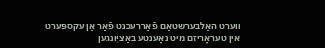ווערט האַלבערשטאַם פֿאַררעכנט פֿאַר אַן עקספּערט אין טעראָריזם מיט נאָענטע באַציִונגען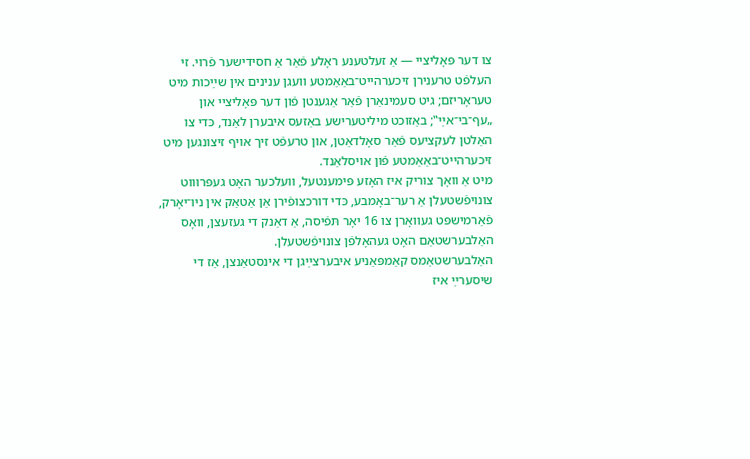צו דער פּאָליציי — אַ זעלטענע ראָלע פֿאַר אַ חסידישער פֿרוי. זי העלפֿט טרענירן זיכערהייט־באַאַמטע וועגן ענינים אין שײַכות מיט טעראָריזם; גיט סעמינאַרן פֿאַר אַגענטן פֿון דער פּאָליציי און „עף־בי־אײַ‟; באַזוכט מיליטערישע באַזעס איבערן לאַנד, כּדי צו האַלטן לעקציעס פֿאַר סאָלדאַטן, און טרעפֿט זיך אויף זיצונגען מיט זיכערהייט־באַאַמטע פֿון אויסלאַנד.
מיט אַ וואָך צוריק איז האָזע פּימענטעל, וועלכער האָט געפּרוּווט צונויפֿשטעלן אַ רער־באָמבע, כּדי דורכצופֿירן אַן אַטאַק אין ניו־יאָרק, פֿאַרמישפּט געוואָרן צו 16 יאָר תּפֿיסה, אַ דאַנק די געזעצן, וואָס האַלבערשטאַם האָט געהאָלפֿן צונויפֿשטעלן.
האַלבערשטאַמס קאַמפּאַניע איבערצײַגן די אינסטאַנצן, אַז די שיסערײַ איז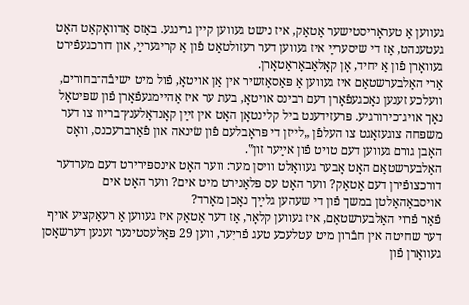געווען אַ טעראָריסטישער אַטאַק, איז נישט געווען קיין גרינגע. באַזס אַדוואָקאַט האָט געטענהט, אַז די שיסערײַ איז געווען דער רעזולטאַט פֿון אַ קריגערײַ, און דורכגעפֿירט געוואָרן פֿון אַ יחיד, אָן קאָלאַבאָראַטאָרן.
אַרי האַלבערשטאַם איז געווען אַ פּאַסאַזשיר אין אַן אויטאָ, פֿול מיט ישיבֿה־בחורים, וועלכע זענען נאָכגעפֿאָרן דעם רבינס אויטאָ, בעת ער איז אַהיימגעפֿאָרן פֿון שפּיטאָל נאָך אויג־כירורגיע. פּרעזידענט ביל קלינטאָן האָט אין זײַן קאָנדאָלענץ־בריוו צו דער משפּחה צוגעזאָגט צו העלפֿן „לייזן די פּראָבלעם פֿון שׂינאה און פֿאַרברעכנס, וואָס האָבן גורם געווען דעם טויט פֿון אײַער זון‟.
האַלבערשטאַם האָט אָבער געוואָלט וויסן מער: ווער האָט אינספּירירט דעם מערדער דורכצופֿירן דעם אַטאַק? ווער האָט עס פּלאַנירט מיט אים? ווער האָט אים אויסבאַהאַלטן במשך פֿון די שעהען גלײַך נאָכן מאָרד?
פֿאַר פֿרוי האַלבערשטאַם, איז געווען קלאָר, אַז דער אַטאַק איז געווען אַ רעאַקציע אויף דער שחיטה אין חבֿרון מיט עטלעכע טעג פֿריִער, ווען 29 פּאַלעסטינער זענען דערשאָסן געוואָרן פֿון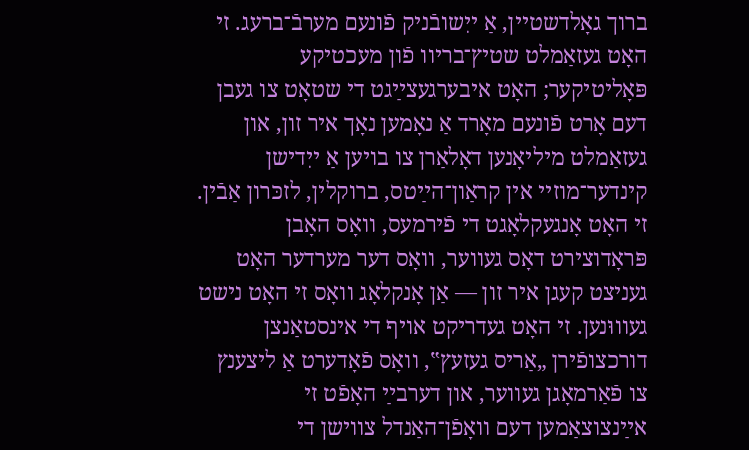ברוך גאָלדשטיין, אַ ייִשובֿניק פֿונעם מערבֿ־ברעג. זי האָט געזאַמלט שטיץ־בריוו פֿון מעכטיקע פּאָליטיקער; האָט איבערגעצײַגט די שטאָט צו געבן דעם אָרט פֿונעם מאָרד אַ נאָמען נאָך איר זון, און געזאַמלט מיליאָנען דאָלאַרן צו בויען אַ ייִדישן קינדער־מוזיי אין קראַון־הײַטס, ברוקלין, לזכּרון אַבֿין. זי האָט אָנגעקלאָגט די פֿירמעס, וואָס האָבן פּראָדוצירט דאָס געווער, וואָס דער מערדער האָט געניצט קעגן איר זון — אַן אָנקלאָג וואָס זי האָט נישט געוווּנען. זי האָט געדריקט אויף די אינסטאַנצן דורכצופֿירן „אַריס געזעץ‟, וואָס פֿאָדערט אַ ליצענץ צו פֿאַרמאָגן געווער, און דערבײַ האָפֿט זי אײַנצוצאַמען דעם וואָפֿן־האַנדל צווישן די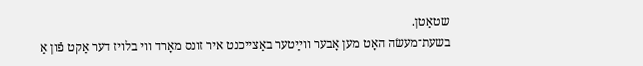שטאַטן.
בשעת־מעשׂה האָט מען אָבער ווײַטער באַצייכנט איר זונס מאָרד ווי בלויז דער אַקט פֿון אַ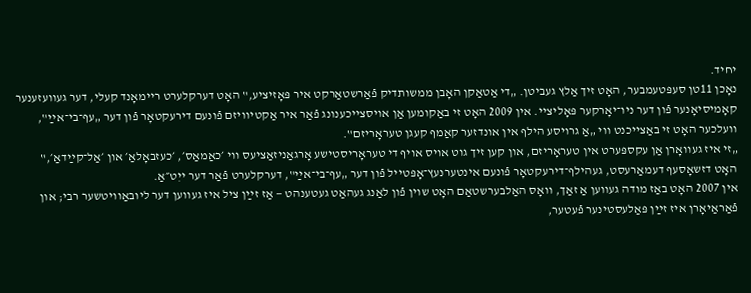יחיד.
נאָכן 11טן סעפּטעמבער, האָט זיך אַלץ געביטן. „די אַטאַקן האָבן ממשותדיק פֿאַרשטאַרקט איר פּאָזיציע,‟ האָט דערקלערט ריימאָנד קעלי, דער געוועזענער קאָמיסיאָנער פֿון דער ניו־יאָרקער פּאָליציי. אין 2009 האָט זי באַקומען אַן אויסצייכענונג פֿאַר איר אַקטיוויזם פֿונעם דירעקטאָר פֿון דער „עף־בי־אײַ‟, וועלכער האָט זי באַצייכנט ווי „אַ גרויסע הילף אין אונדזער קאַמף קעגן טעראָריזם‟.
„זי איז געוואָרן אַן עקספּערט אין טעראָריזם, און קען זיך גוט אויס אויף די טעראָריסטישע אָרגאַניזאַציעס ווי ׳כאַמאַס׳, ׳כעזבאָלאַ׳ און ׳אַל־קײַדאַ׳,‟ האָט דזשאָסעף דעמאַרעסט, געהילף־דירעקטאָר פֿונעם אינטערנעץ־אָפּטייל פֿון דער „עף־בי־אײַ‟, דערקלערט פֿאַר דער ייִט״אַ.
אין 2007 האָט באַז מודה געווען אַ זאַך, וואָס האַלבערשטאַם האָט שוין פֿון לאַנג געהאַט געטענהט — אַז זײַן ציל איז געווען דער ליובאַוויטשער רבי; און פֿאַראַיאָרן איז זײַן פּאַלעסטינער פֿעטער,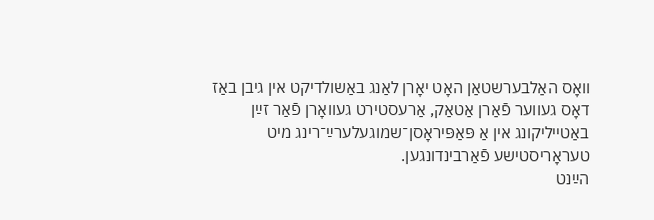וואָס האַלבערשטאַן האָט יאָרן לאַנג באַשולדיקט אין גיבן באַז דאָס געווער פֿאַרן אַטאַק, אַרעסטירט געוואָרן פֿאַר זײַן באַטייליקונג אין אַ פּאַפּיראָסן־שמוגעלערײַ־רינג מיט טעראָריסטישע פֿאַרבינדונגען.
הײַנט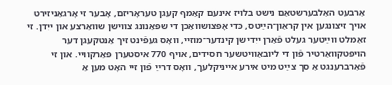אַרבעט האַלבערשטאַם נישט בלויז אינעם קאַמף קעגן טעראָריזם, אָבער זי אָרגאַניזירט אויך זיצונגען אין קראַון־הײַטס, כּדי אָפּצושוואַכן די שפּאַנונג צווישן שוואַרצע און ייִדן. זי זאַמלט ווײַטער געלט פֿאַרן ייִדישן קינדער־מוזיי, וואָס געפֿינט זיך אַנטקעגן דער הויפּטקוואַרטיר פֿון די ליובאַוויטשער חסידים, אויף 770 איסטערן פּאַרקוויי. און זי פֿאַרברענגט אַ סך צײַט מיט אירע אייניקלעך, וואָס דרײַ פֿון זיי האָט מען אַ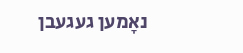נאָמען געגעבן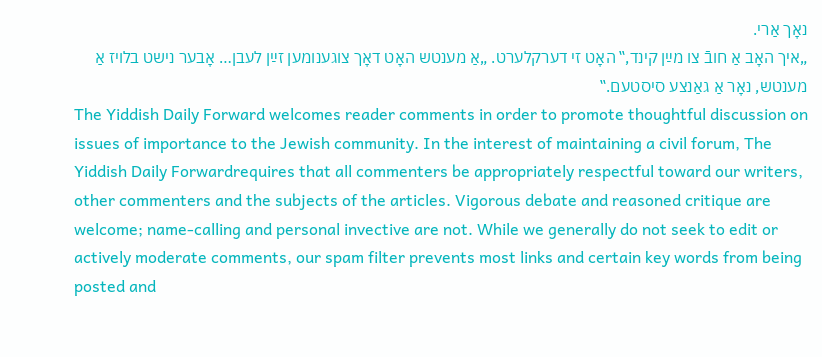נאָך אַרי.
„איך האָב אַ חובֿ צו מײַן קינד,‟ האָט זי דערקלערט. „אַ מענטש האָט דאָך צוגענומען זײַן לעבן… אָבער נישט בלויז אַ מענטש, נאָר אַ גאַנצע סיסטעם.‟
The Yiddish Daily Forward welcomes reader comments in order to promote thoughtful discussion on issues of importance to the Jewish community. In the interest of maintaining a civil forum, The Yiddish Daily Forwardrequires that all commenters be appropriately respectful toward our writers, other commenters and the subjects of the articles. Vigorous debate and reasoned critique are welcome; name-calling and personal invective are not. While we generally do not seek to edit or actively moderate comments, our spam filter prevents most links and certain key words from being posted and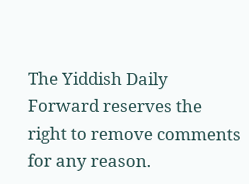The Yiddish Daily Forward reserves the right to remove comments for any reason.